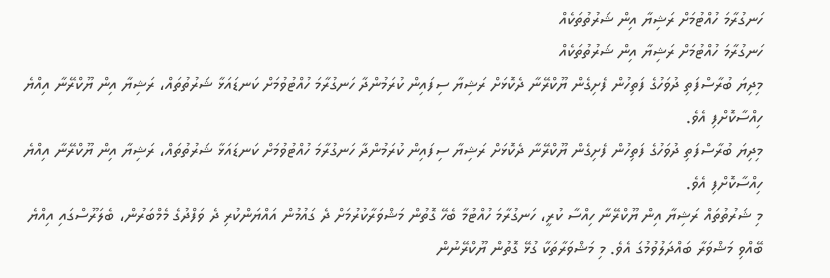ހަނގުރާމަ ހުއްޓުމަށް ރަޝިޔާ އިން ޝަރުތުތަކެއް
ހަނގުރާމަ ހުއްޓުމަށް ރަޝިޔާ އިން ޝަރުތުތަކެއް
މިދިޔަ ބުރާސްފަތި ދުވަހުގެ ފަތިހުން ފެށިގެން ޔޫކްރޭނާ ދެކޮޅަށް ރަޝިޔާ ސިފައިން ކުރަމުންދާ ހަނގުރާމަ ހުއްޓުވުމަށް ކަނޑައަޅާ ޝަރުތުތައް، ރަޝިޔާ އިން ޔޫކްރޭނާ އިއްޔެ ހިއްސާކޮށްފި އެވެ.
މިދިޔަ ބުރާސްފަތި ދުވަހުގެ ފަތިހުން ފެށިގެން ޔޫކްރޭނާ ދެކޮޅަށް ރަޝިޔާ ސިފައިން ކުރަމުންދާ ހަނގުރާމަ ހުއްޓުވުމަށް ކަނޑައަޅާ ޝަރުތުތައް، ރަޝިޔާ އިން ޔޫކްރޭނާ އިއްޔެ ހިއްސާކޮށްފި އެވެ.
މި ޝަރުތުތައް ރަޝިޔާ އިން ޔޫކްރޭނާ ހިއްސާ ކުރީ، ހަނގުރާމަ ހުއްޓުމާ ބެހޭ ގޮތުން މަޝްވަރާކުރުމަށް ދެ ގައުމުން އައްޔަންކުރި ދެ ވަފްދުގެ މެމްބަރުން، ބެލަރޫސްގައި އިއްޔެ ބޭއްވި މަޝްވަރާ ބައްދަލުވުމުގަ އެވެ. މި މަޝްވަރާތަކާ ގުޅޭ ގޮތުން ޔޫކްރޭނުން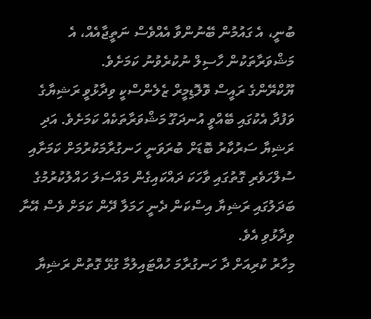ބުނީ، އެ ގައުމުން ބޭނުންވާ އެއްވެސް ނަތީޖާއެއް، އެ މަޝްވަރާތަކުން ހާސިލް ނުކުރެވުނު ކަމަށެވެ.
ޔޫކްރޭންގެ ރައީސް ވޮލޮޑިމީރް ޒެލެންސްކީ ވިދާޅުވީ ރަޝިޔާގެ ވަފުދާ އެކުގައި ބޭއްވީ އުނދަގޫ މަޝްވަރާތަކެއް ކަމަށެވެ. އަދި ރަޝިޔާ ސަރުކާރު ބޮޑަށް ބުރަވަނީ ހަނގުރާމަކުރުމަށް ކަމަށާއި ސުލްހަވެރި ގޮތުގައި ވާހަކަ ދައްކައިގެން މައްސަލަ ހައްލުކުރުމުގެ ބަދަލުގައި ރަޝިޔާ އިސްކަން ދެނީ ހަމަލާ ދޭން ކަމަށް ވެސް އޭނާ ވިދާޅުވި އެވެ.
މިހާރު ކުރިއަށް ދާ ހަނގުރާމަ ހުއްޓައިލުމާ ގުޅޭ ގޮތުން ރަޝިޔާ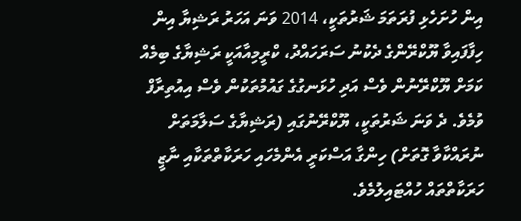އިން ހުށަހެޅި ފުރަތަމަ ޝަރުތަކީ، 2014 ވަނަ އަހަރު ރަޝިޔާ އިން ހިފާފައިވާ ޔޫކްރޭންގެ ދެކުނު ސަރަހައްދު، ކްރީމިއާއަކީ ރަޝިޔާގެ ބިމެއް ކަމަށް ޔޫކްރޭނުން ވެސް އަދި ހުޅަނގުގެ ގައުމުތަކުން ވެސް އިއުތިރާފް ވުމެވެ. ދެ ވަނަ ޝަރުތަކީ، ޔޫކްރޭނުގައި (ރަޝިޔާގެ ސަލާމަތަށް ނުރައްކާވާ ގޮތަށް) ހިންގާ އަސްކަރީ އެންމެހައި ހަރަކާތްތަކާއި ނާޒީ ހަރަކާތްތައް ހުއްޓައިލުމެވެ.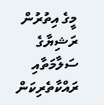މީގެ އިތުރުން ރަޝިޔާގެ ސަލާމަތާއި ރައްކާތެރިކަން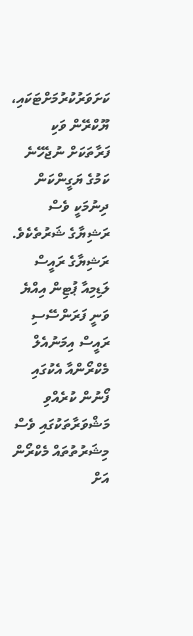ކަށަވަރުކުރުމަށްޓަކައި، ޔޫކްރޭން ވަކި ފަރާތަކަށް ނުޖެހޭނެ ކަމުގެ ޔަގީންކަން ދިނުމަކީ ވެސް ރަޝިޔާގެ ޝަރުތެކެވެ. ރަޝިޔާގެ ރައީސް ލަޑިމިއާ ޕުޓިން އިއްޔެ ވަނީ ފަރަންސޭސި ރައީސް އިމަނުއެލް މެކްރޯންއާ އެކުގައި ފޯނުން ކުރެއްވި މަޝްވަރާތަކުގައި ވެސް މިޝަރުތުތައް މެކްރޯން އަށް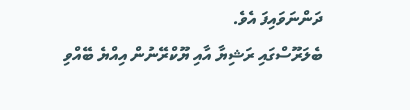ދަންނަވައިފަ އެވެ.
ބެލަރޫސްގައި ރަޝިޔާ އާއި ޔޫކްރޭނުން އިއްޔެ ބޭއްވި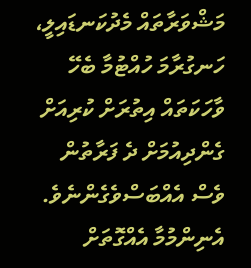މަޝްވަރާތައް މެދުކަނޑައިލީ، ހަނގުރާމަ ހުއްޓުމާ ބެހޭ ވާހަކަތައް އިތުރަށް ކުރިއަށް ގެންދިއުމަށް ދެ ފަރާތުން ވެސް އެއްބަސްވެގެންނެވެ. އެނިންމުމާ އެއްގޮތަށް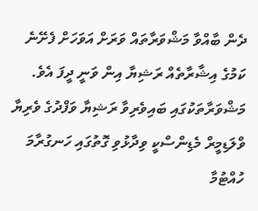ދެން ބާއްވާ މަޝްވަރާތައް ވަރަށް އަވަހަށް ފެށޭނެ ކަމުގެ އިޝާރާތެއް ރަޝިޔާ އިން ވަނީ ދީފަ އެވެ.
މަޝްވަރާތަކުގައި ބައިވެރިވާ ރަޝިޔާ ވަފްދުގެ ވެރިޔާ ވްލަޑިމީރް މެޑިންސްކީ ވިދާޅުވި ގޮތުގައި ހަނގުރާމަ ހުއްޓުމާ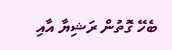ބެހޭ ގޮތުން ރަޝިޔާ އާއި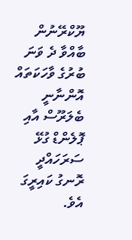ޔޫކްރޭނުން ބާއްވާ ދެ ވަނަ ބުރުގެ ވާހަކަތައް އޮންނާނީ ބެލަރޫސް އާއި ޕޮލެންޑް ގުޅޭ ސަރަހައްދީ ރޮނގު ކައިރީގަ އެވެ.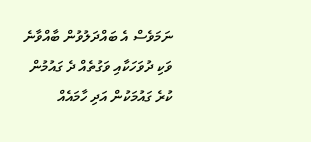ނަމަވެސް އެ ބައްދަލުވުން ބާއްވާނެ ވަކި ދުވަހަކާއި ވަގުތެއް ދެ ގައުމުން ކުރެ ގައުމަކުން އަދި ހާމައެއް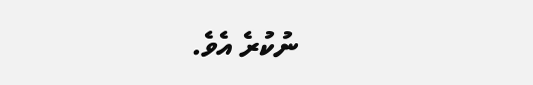ނުކުރެ އެވެ.